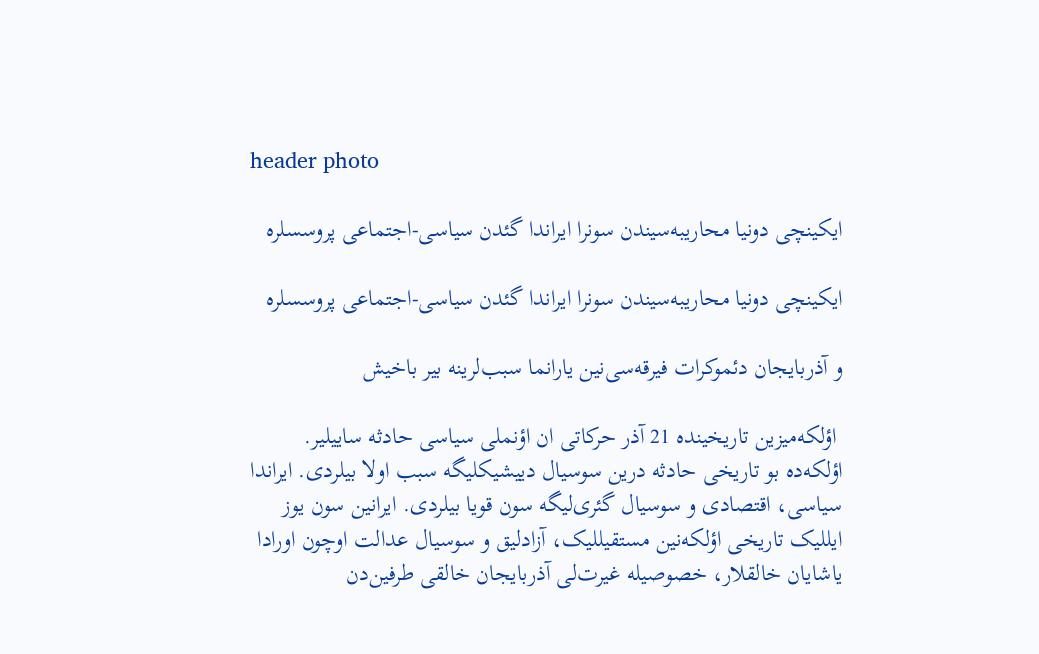header photo

ایکینچی دونیا محاریبه‌سیندن سونرا ایراندا گئدن سیاسی-اجتماعی پروسسلره

ایکینچی دونیا محاریبه‌سیندن سونرا ایراندا گئدن سیاسی-اجتماعی پروسسلره

و آذربایجان دئموکرات فیرقه‌سی‌نین یارانما سبب‌لرینه بیر باخیش

 اؤلکه‌میزین تاریخینده 21 آذر حرکاتی ان اؤنملی سیاسی حادثه ساییلیر. اؤلکه‌ده بو تاریخی حادثه درین سوسیال دییشیکلیگه سبب اولا بیلردی. ایراندا سیاسی، اقتصادی و سوسیال گئری‌لیگه سون قویا بیلردی. ایرانین سون یوز ایللیک تاریخی اؤلکه‌نین مستقیللیک، آزادلیق و سوسیال عدالت اوچون اورادا یاشایان خالقلار، خصوصیله غیرت‌لی آذربایجان خالقی طرفین‌دن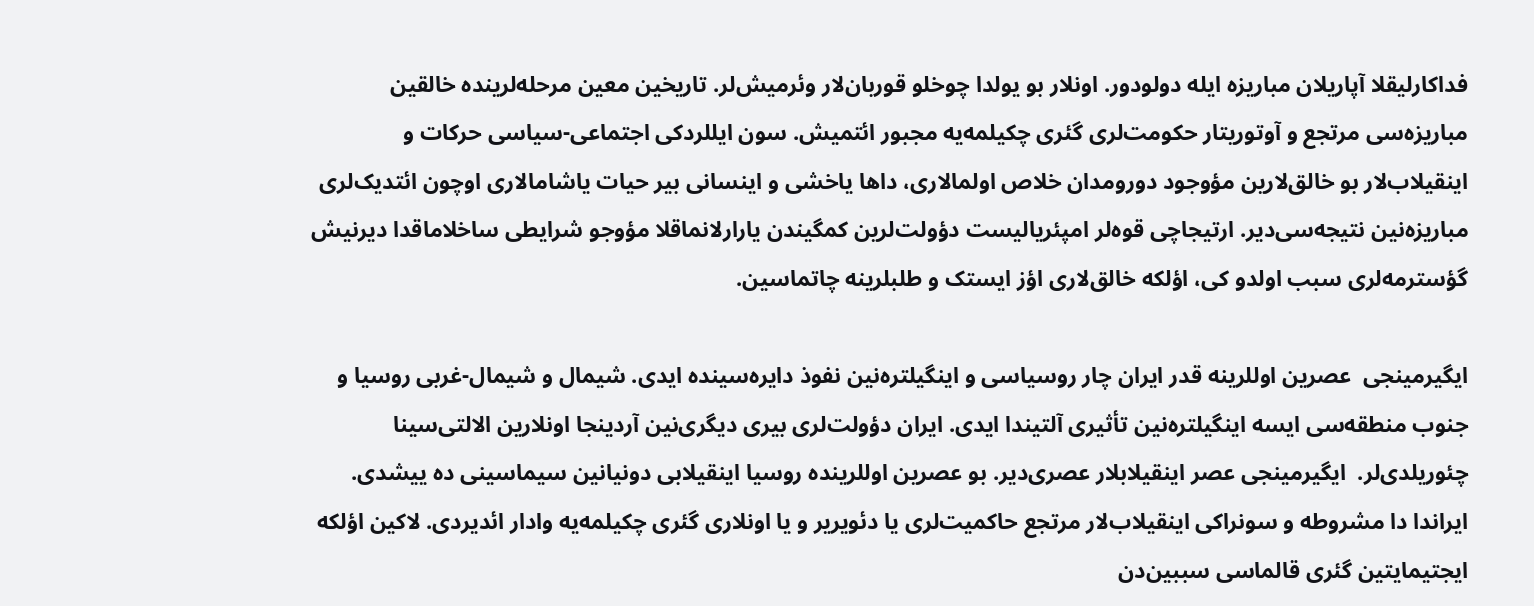فداکارلیقلا آپاریلان مباریزه ایله دولودور. اونلار بو یولدا چوخلو قوربان‌لار وئرمیش‌لر. تاریخین معین مرحله‌لرینده خالقین مباریزه‌سی مرتجع و آوتوریتار حکومت‌لری گئری چکیلمه‌یه مجبور ائتمیش. سون ایللردکی اجتماعی-سیاسی حرکات و اینقیلاب‌لار بو خالق‌لارین مؤوجود دورومدان خلاص اولما‌لاری، داها یاخشی و اینسانی بیر حیات یاشاما‌لاری اوچون ائتدیک‌لری مباریزه‌نین نتیجه‌سی‌دیر. ارتیجاچی قوه‌لر امپئریالیست دؤولت‌لرین کمگیندن یارارلانماقلا مؤوجو شرایطی ساخلاماقدا دیرنیش گؤسترمه‌لری سبب اولدو کی، اؤلکه خالق‌لاری اؤز ایستک و طلبلرینه چاتماسین.

ایگیرمینجی  عصرین اوللرینه قدر ایران چار روسیاسی و اینگیلتره‌نین نفوذ دایره‌سینده ایدی. شیمال و شیمال-غربی روسیا و جنوب منطقه‌سی ایسه اینگیلتره‌نین تأثیری آلتیندا ایدی. ایران دؤولت‌لری بیری دیگری‌نین آردینجا اونلارین الالتی‌سینا چئوریلدی‌لر.  ایگیرمینجی عصر اینقیلابلار عصری‌دیر. بو عصرین اوللرینده روسیا اینقیلابی دونیانین سیماسینی ده ییشدی. ایراندا دا مشروطه و سونراکی اینقیلاب‌لار مرتجع حاکمیت‌لری یا دئویریر و یا اونلاری گئری چکیلمه‌یه وادار ائدیردی. لاکین اؤلکه ایجتیمایتین گئری قالماسی سببین‌دن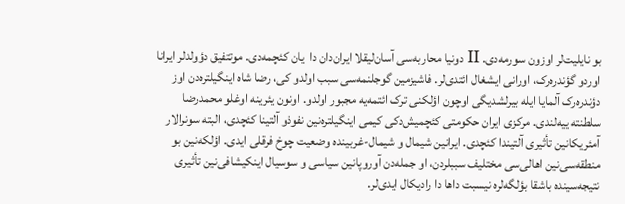بو نایلیت‌لر اوزون سورمه‌دی. II دونیا محاربه‌سی آسان‌لیقلا ایران‌دان دا  یان کئچمه‌دی. موتتفیق دؤولدلر ایرانا اوردو گؤندره‌رک، اورانی ایشغال ائتدی‌لر. فاشیزمین گوجلنمه‌سی سبب اولدو کی، رضا شاه اینگیلتره‌دن اوز دؤندره‌رک آلمایا ایله بیرلشدیگی اوچون اؤلکنی ترک ائتمه‌یه مجبور اولدو. اونون یئرینه اوغلو محمدرضا  سلطنته ییه‌لندی. مرکزی ایران حکومتی کئچمیش‌دکی کیمی اینگیلتره‌نین نفوذو آلتینا کئچدی، البته سونرا‌لار آمئریکانین تأثیری آلتیندا کئچدی. ایرانین شیمال و شیمال-غربینده وضعیت چوخ فرقلی ایدی. اؤلکه‌نین بو منطقه‌سی‌نین اها‌لی‌سی مختلیف سببلردن، او جمله‌دن آوروپانین سیاسی و سوسیال اینکیشافی‌نین تأثیری نتیجه‌سینده باشقا بؤلگه‌لره نیسبت داها دا رادیکال ایدی‌لر.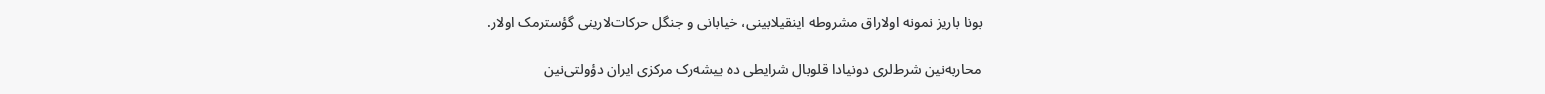بونا باریز نمونه اولا‌راق مشروطه اینقیلابینی، خیابانی و جنگل حرکات‌لارینی گؤسترمک اولار.

محاربه‌نین شرط‌لری دونیادا قلوبال شرایطی ده ییشه‌رک مرکزی ایران دؤولتی‌نین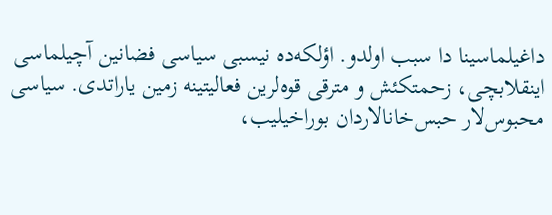داغیلماسینا دا سبب اولدو. اؤلکه‌ده نیسبی سیاسی فضانین آچیلماسی اینقلابچی، زحمتکئش و مترقی قوه‌لرین فعالیتینه زمین یاراتدی. سیاسی محبوس‌لار حبس‌خانا‌لاردان بوراخیلیب،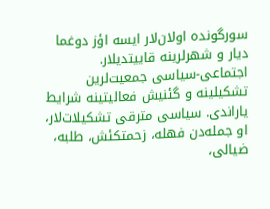سورگونده اولان‌لار ایسه اؤز دوغما دیار و شهرلرینه قاییتدیلار. اجتماعی-سیاسی جمعیت‌لرین تشکیلینه و گئنیش فعالیتینه شرایط یاراندی. سیاسی مترقی تشکیلات‌لار، او جمله‌دن فهله، زحمتکئش، طلبه، ضیا‌لی،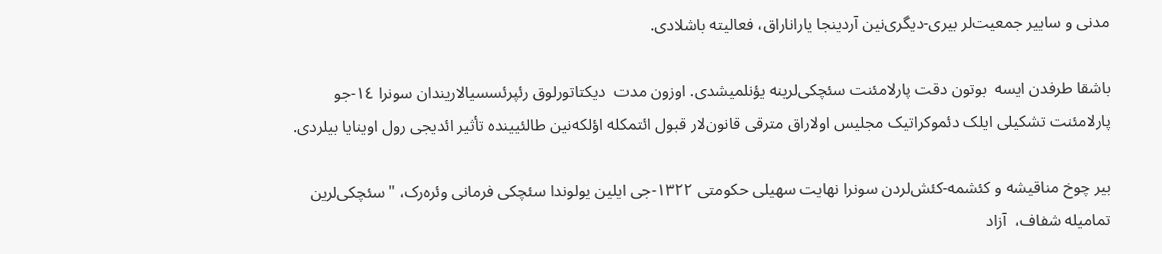مدنی و ساییر جمعیت‌لر بیری-دیگری‌نین آردینجا یارانا‌راق، فعالیته باشلادی.

باشقا طرفدن ایسه  بوتون دقت پارلامئنت سئچکی‌لرینه یؤنلمیشدی. اوزون مدت  دیکتاتورلوق رئپرئسسیا‌لاریندان سونرا ١٤-جو پارلامئنت تشکیلی ایلک دئموکراتیک مجلیس اولا‌راق مترقی قانون‌لار قبول ائتمکله اؤلکه‌نین طالئیینده تأثیر ائدیجی رول اوینایا بیلردی.

بیر چوخ مناقیشه و کئشمه-کئش‌لردن سونرا نهایت سهیلی حکومتی ١٣٢٢-جی ایلین یولوندا سئچکی فرمانی وئره‌رک، "سئچکی‌لرین تمامیله شفاف،  آزاد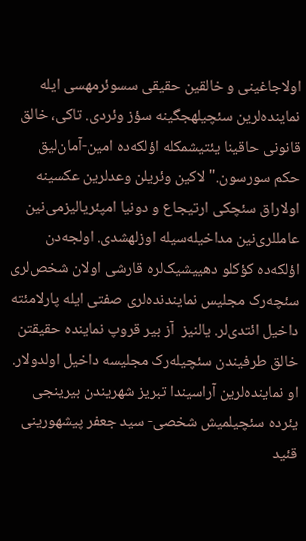اولاجاغینی و خالقین حقیقی سسوئرمهسی ایله نماینده‌لرین سئچیلهجگینه سؤز وئردی. تاکی، خالق قانونی حاقینا یئتیشمکله اؤلکه‌ده امین-آمان‌لیق حکم سورسون." لاکین وئریلن وعدلرین عکسینه اولا‌راق سئچکی ارتیجاع و دونیا امپئریالیزمی‌نین عامللری‌نین مداخیله‌سیله اوزلهشدی. اولجه‌دن اؤلکه‌ده کؤکلو دهییشیک‌لره قارشی اولان شخص‌لری سئچه‌رک مجلیس نمایندنده‌لری صفتی ایله پارلامئته داخیل ائتدی‌لر. یالنیز  آز بیر قروپ نماینده حقیقتن خالق طرفیندن سئچیله‌رک مجلیسه داخیل اولدولار. او نماینده‌لرین آراسیندا تبریز شهریندن بیرینجی یئرده سئچیلمیش شخصی- سید جعفر پیشهورینی قئید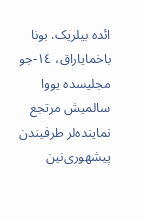ائده بیلریک. بونا باخمایا‌راق، ١٤-جو مجلیسده یووا سالمیش مرتجع نماینده‌لر طرفیندن پیشهوری‌نین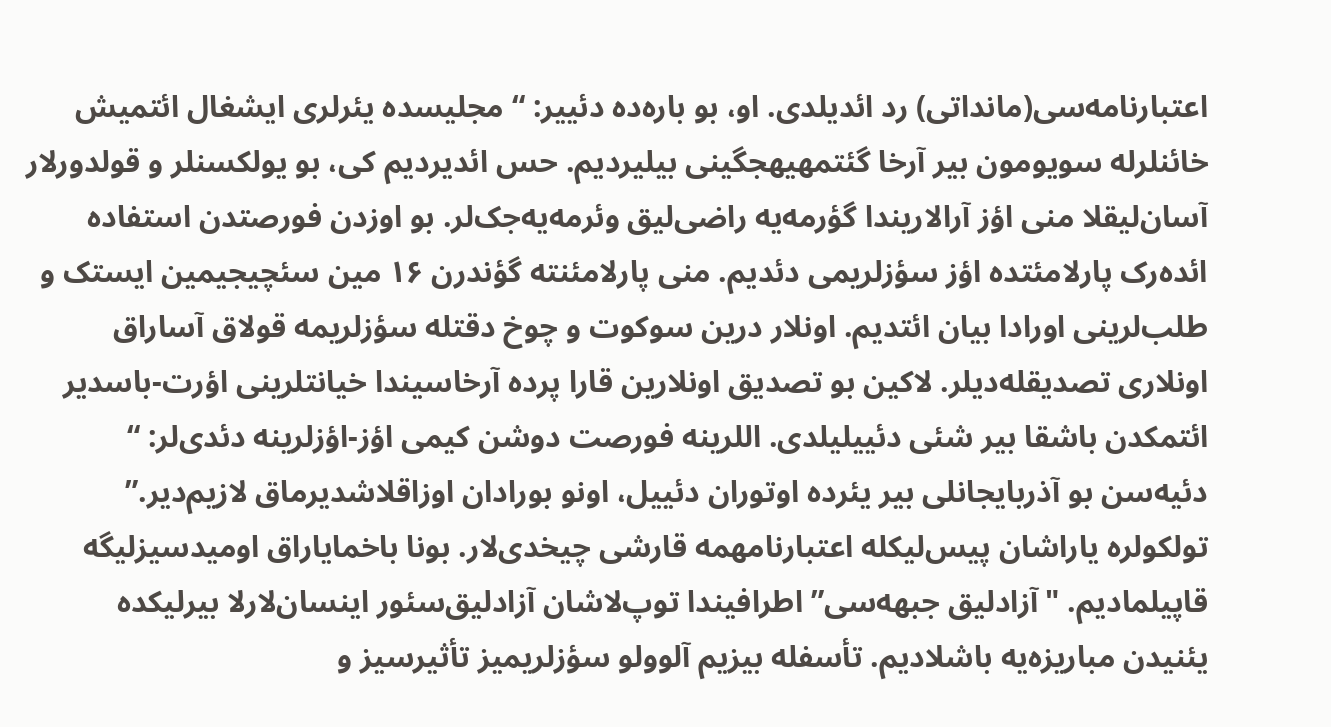اعتبارنامه‌سی(مانداتی) رد ائدیلدی. او، بو باره‌ده دئییر: “ مجلیسده یئرلری ایشغال ائتمیش  خائنلرله سویومون بیر آرخا گئتمهیهجگینی بیلیردیم. حس ائدیردیم کی، بو یولکسنلر و قولدورلار  آسان‌لیقلا منی اؤز آرا‌لاریندا گؤرمه‌یه راضی‌لیق وئرمه‌یه‌جک‌لر. بو اوزدن فورصتدن استفاده ائده‌رک پارلامئتده اؤز سؤزلریمی دئدیم. منی پارلامئنته گؤندرن ١۶ مین سئچیجیمین ایستک و طلب‌لرینی اورادا بیان ائتدیم. اونلار درین سوکوت و چوخ دقتله سؤزلریمه قولاق آسا‌راق اونلاری تصدیقله‌دیلر. لاکین بو تصدیق اونلارین قارا پرده آرخاسیندا خیانتلرینی اؤرت-باسدیر ائتمکدن باشقا بیر شئی دئییلیلدی. اللرینه فورصت دوشن کیمی اؤز-اؤزلرینه دئدی‌لر: “ دئیه‌سن بو آذربایجانلی بیر یئرده اوتوران دئییل، اونو بورا‌دان اوزاقلاشدیرماق لازیم‌دیر.” تولکولره یاراشان پیس‌لیکله اعتبارنامهمه قارشی چیخدی‌لار. بونا باخمایا‌راق اومیدسیزلیگه قاپیلمادیم. "آزادلیق جبهه‌سی” اطرافیندا توپ‌لاشان آزادلیق‌سئور اینسان‌لارلا بیرلیکده یئنیدن مباریزه‌یه باشلادیم. تأسفله بیزیم آلوو‌لو سؤزلریمیز تأثیرسیز و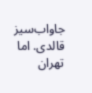جاواب‌سیز قالدی. اما تهران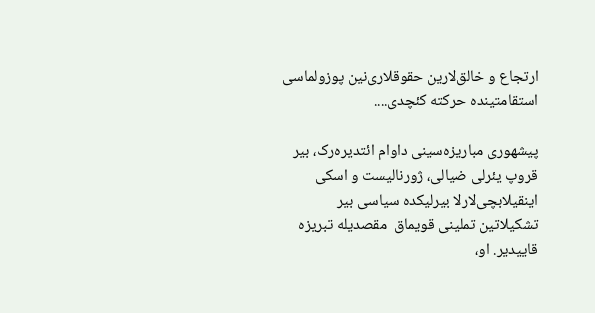ارتجاع و خالق‌لارین حقوقلاری‌نین پوزولماسی استقامتینده حرکته کئچدی....

پیشهوری مباریزه‌سینی داوام ائتدیره‌رک، بیر قروپ یئرلی ضیا‌لی، ژورنالیست و اسکی اینقیلابچی‌لارلا بیرلیکده سیاسی بیر تشکیلاتین تملینی قویماق  مقصدیله تبریزه قاییدیر. او،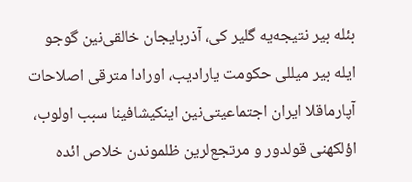بئله بیر نتیجه‌یه گلیر کی، آذربایجان خالقی‌نین گوجو ایله بیر میللی حکومت یارادیب، اورادا مترقی اصلاحات آپارماقلا ایران اجتماعیتی‌نین اینکیشافینا سبب اولوب، اؤلکهنی قولدور و مرتجع‌لرین ظلموندن خلاص ائده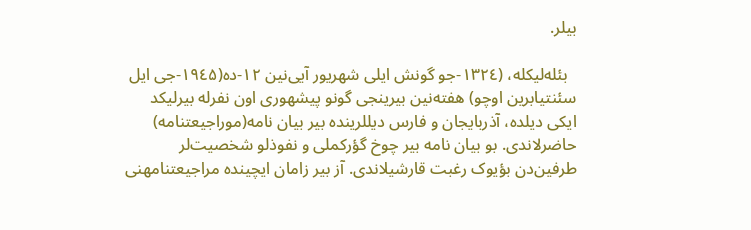بیلر.

  بئله‌لیکله، (١٣٢٤-جو گونش ایلی شهریور آیی‌نین ١٢-ده(١٩٤۵-جی ایل سئنتیابرین اوچو) هفته‌نین بیرینجی گونو پیشهوری اون نفرله بیرلیکد ایکی دیلده، آذربایجان و فارس دیللرینده بیر بیان نامه(موراجیعتنامه) حاضرلاندی. بو بیان نامه بیر چوخ گؤرکملی و نفوذلو شخصیت‌لر طرفین‌دن بؤیوک رغبت قارشیلاندی. آز بیر زامان ایچینده مراجیعتنامهنی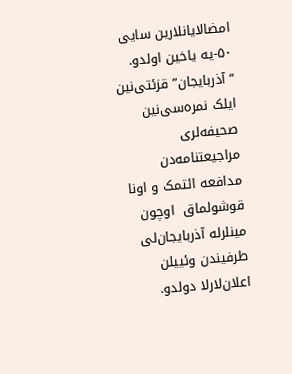امضالایانلارین سایی ۵٠-یه یاخین اولدو. “آذربایجان” قزئتی‌نین ایلک نمره‌سی‌نین صحیفه‌لری مراجیعتنامه‌دن مدافعه ائتمک و اونا قوشولماق  اوچون مینلرله آذربایجان‌لی طرفیندن وئییلن اعلان‌لارلا دولدو.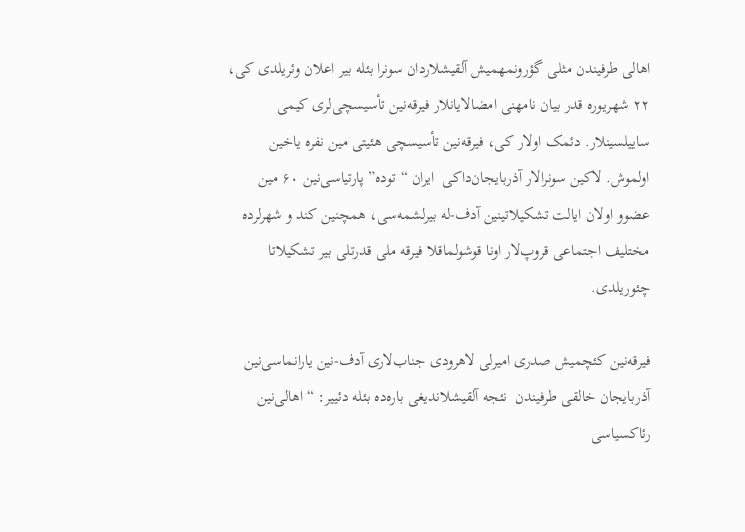اها‌لی طرفیندن مثلی گؤرونمهمیش آلقیشلاردان سونرا بئله بیر اعلان وئریلدی کی،  ٢٢ شهریوره قدر بیان نامهنی امضالایانلار فیرقه‌نین تأسیسچی‌لری کیمی ساییلسینلار. دئمک اولار کی، فیرقه‌نین تأسیسچی هئیتی مین نفره یاخین اولموش. لاکین سونرا‌لار آذربایجان‌داکی  ایران “توده” پارتیاسی‌نین ۶٠ مین عضوو اولان ایالت تشکیلاتینین آدف-له بیرلشمه‌سی، همچنین کند و شهرلرده مختلیف اجتماعی قروپ‌لار اونا قوشولماقلا فیرقه ملی قدرتلی بیر تشکیلاتا چئوریلدی.

فیرقه‌نین کئچمیش صدری امیرلی لاهرودی جناب‌لاری آدف-نین یارانماسی‌نین آذربایجان خالقی طرفیندن  نئجه آلقیشلاندیغی باره‌ده بئله دئییر: “ اها‌لی‌نین رئاکسیاسی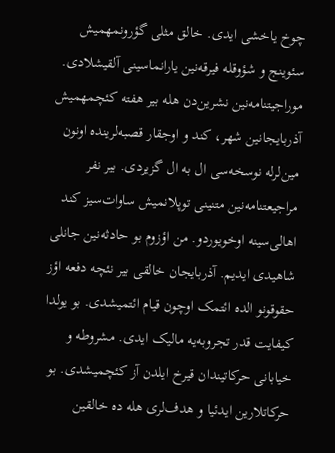چوخ یاخشی ایدی. خالق مثلی گؤرونمهمیش سئوینج و شؤوقله فیرقه‌نین یارانماسینی آلقیشلادی. موراجیتنامه‌نین نشرین‌دن هله بیر هفته کئچمهمیش آذربایجانین شهر، کند و اوجقار قصبه‌لرینده اونون مین‌لرله نوسخه‌سی ال به ال گزیردی. بیر نفر مراجیعتنامه‌نین متنینی توپلانمیش ساوات‌سیز کند اها‌لی‌سینه اوخویوردو. من اؤزوم بو حادثه‌نین جانلی شاهیدی ایدیم. آذربایجان خالقی بیر نئچه دفعه اؤز حقوقونو الده ائتمک اوچون قیام ائتمیشدی. بو یولدا کیفایت قدر تجروبه‌یه مالیک ایدی. مشروطه و خیابانی حرکاتیندان قیرخ ایلدن آز کئچمیشدی. بو حرکاتلارین ایدئیا و هدف‌لری هله ده خالقین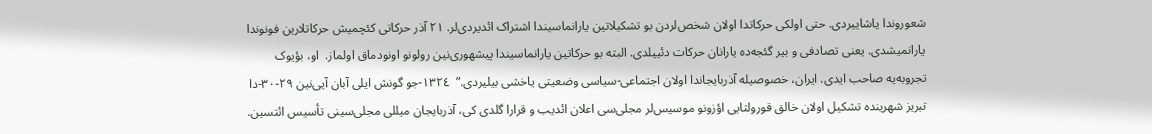شعوروندا یاشاییردی. حتی اولکی حرکاتدا اولان شخص‌لردن بو تشکیلاتین یارانماسیندا اشتراک ائدیردی‌لر. ۲١ آذر حرکاتی کئچمیش حرکاتلارین فونوندا یارانمیشدی. یعنی تصادفی و بیر گئجه‌ده یارانان حرکات دئییلدی. البته بو حرکاتین یارانماسیندا پیشهوری‌نین رولونو اونودماق اولماز.  او، بؤیوک تجروبه‌یه صاحب ایدی. ایران، خصوصیله آذربایجاندا اولان اجتماعی-سیاسی وضعیتی یاخشی بیلیردی.”  ١٣۲٤-جو گونش ایلی آبان آیی‌نین ٢٩-٣٠-دا تبریز شهرینده تشکیل اولان خالق قورولتایی اؤزونو موسیس‌لر مجلی‌سی اعلان ائدیب و قرارا گلدی کی، آذربایجان میللی مجلی‌سینی تأسیس ائتسین.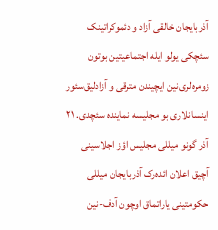آذربایجان خالقی آزاد و دئموکراتینک سئچکی یولو ایله اجتماعیتین بوتون زومره‌لری‌نین ایچیندن مترقی و آزادلیق‌سئور اینسانلاری بو مجلیسه نماینده سئچدی. ۲١ آذر گونو میللی مجلیس اؤز اجلاسینی آچیق اعلان ائده‌رک آذربایجان میللی حکومتینی یاراتماق اوچون آدف-نین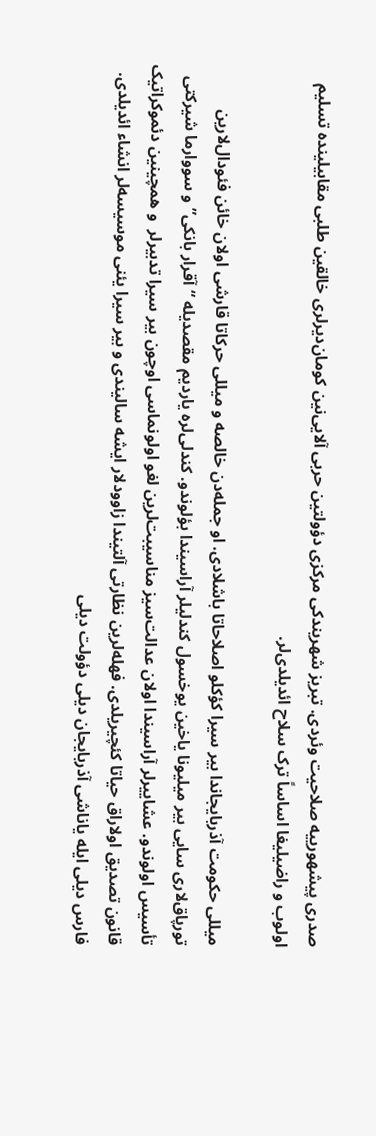صدری پیشهورییه صلاحیت وئردی. تبریز شهریندکی مرکزی دؤولتین حربی آلایی‌نین کومان‌دیرلری خالقین طلبی مقابیلینده تسلیم اولوب و راضیلیغا اساساً ترک سلاح ائدیلدی‌لر.

میللی حکومت آذربایجاندا بیر سیرا کؤکلو اصلاحاتا باشلادی. او جمله‌دن خالصه و میللی حرکاتا قارشی اولان خائن فئودال‌لارین تورپاق‌لاری سایی بیر میلیونا یاخین یوخسول کندلیلر آراسیندا بؤلوندو. کندلی‌لره یاردیم مقصدیله “آقرار بانکی” و سووارما شیرکتی تأسیس اولوندو. عشاییرلر آراسیندا اولان عدالت‌سیز مناسیبت‌لرین لغو اولونماسی اوچون بیر سیرا تدبیرلر  و همچینین دئموکراتیک قانون تصدیق اولا‌راق حیاتا کئچیریلدی. فهله‌لرین نظارتی آلتیندا زاوودلار ایشه سالیندی و بیر سیرا یئنی موسیسه‌لر انشاء ائدیلدی. فارس دیلی ایله یاناشی آذربایجان دیلی دؤولت دیلی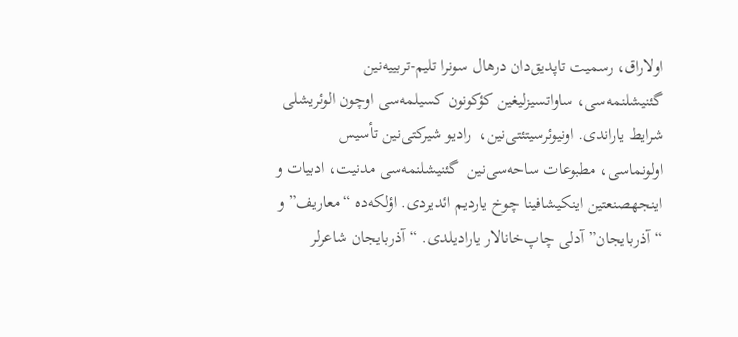اولا‌راق، رسمیت تاپدیق‌دان درهال سونرا تلیم-تربییه‌نین گئنیشلنمه‌سی، ساواتسیزلیغین کؤکونون کسیلمه‌سی اوچون الوئریشلی شرایط یاراندی. اونیوئرسیتئتی‌نین،  رادیو شیرکتی‌نین تأسیس اولونماسی، مطبوعات ساحه‌سی‌نین  گئنیشلنمه‌سی مدنیت، ادبیات و اینجهصنعتین اینکیشافینا چوخ یاردیم ائدیردی. اؤلکه‌ده “معاریف” و “آذربایجان” آدلی چاپ‌خانا‌لار یارادیلدی. “آذربایجان شاعرلر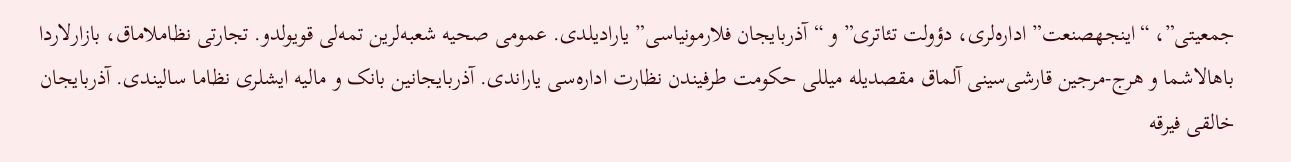جمعیتی”، “اینجهصنعت” اداره‌لری، دؤولت تئاتری” و “آذربایجان فلارمونیاسی” یارادیلدی. عمومی صحیه شعبه‌لرین تمه‌لی قویولدو. تجارتی نظاملاماق، بازارلاردا باهالاشما و هرج-مرجین قارشی‌سینی آلماق مقصدیله میللی حکومت طرفیندن نظارت اداره‌سی یاراندی. آذربایجانین بانک و مالیه ایشلری نظاما سالیندی. آذربایجان خالقی فیرقه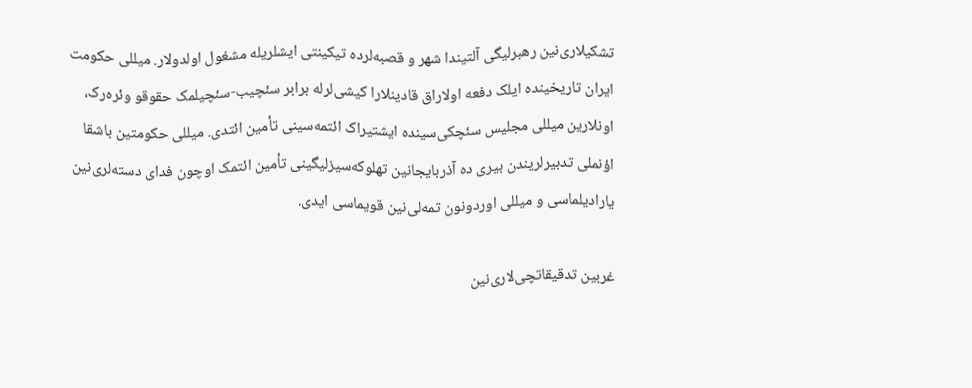تشکیلا‌ری‌نین رهبرلیگی آلتیندا شهر و قصبه‌لرده تیکینتی ایشلریله مشغول اولدولار. میللی حکومت ایران تاریخینده ایلک دفعه اولا‌راق قادینلارا کیشی‌لرله برابر سئچیب-سئچیلمک حقوقو وئره‌رک، اونلارین میللی مجلیس سئچکی‌سینده ایشتیراک ائتمه‌سینی تأمین ائتدی. میللی حکومتین باشقا اؤنملی تدبیرلریندن بیری ده آذربایجانین تهلوکه‌سیزلیگینی تأمین ائتمک اوچون فدای دسته‌لری‌نین یارادیلماسی و میللی اوردونون تمه‌لی‌نین قویماسی ایدی.

غربین تدقیقاتچی‌لاری‌نین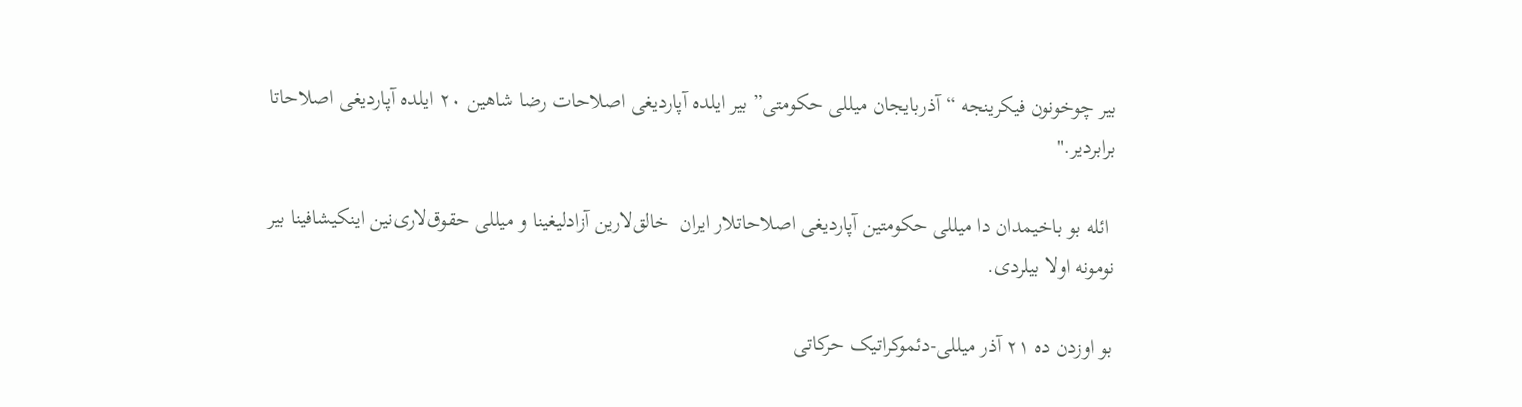بیر چوخونون فیکرینجه “آذربایجان میللی حکومتی” بیر ایلده آپاردیغی اصلاحات رضا شاهین ٢٠ ایلده آپاردیغی اصلاحاتا برابردیر."

 ائله بو باخیمدان دا میللی حکومتین آپاردیغی اصلاحاتلار ایران  خالق‌لارین آزادلیغینا و میللی حقوق‌لاری‌نین اینکیشافینا بیر نومونه اولا بیلردی.

بو اوزدن ده ٢١ آذر میللی-دئموکراتیک حرکاتی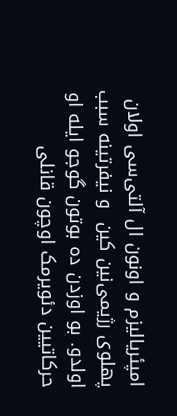امپئریالیزم و اونون ال آلتی‌سی اولان پهلوی رژیمی‌نین کین  و نیفرتینه سبب اولدو. بو اوزدن ده بوتون گوجو ایله او حرکاتیین دئویرمک اوچون قانلی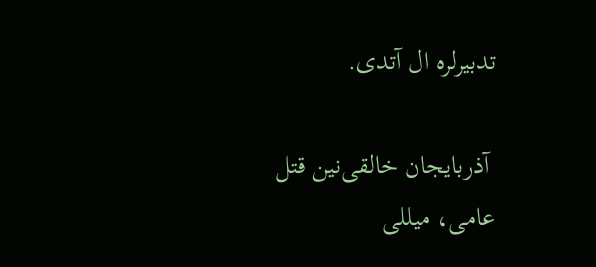تدبیرلره ال آتدی.

 آذربایجان خالقی‌نین قتل عامی، میللی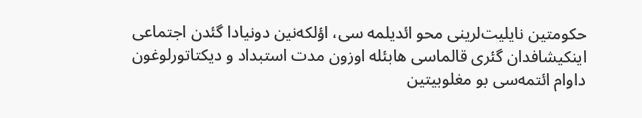حکومتین نایلیت‌لرینی محو ائدیلمه سی، اؤلکه‌نین دونیادا گئدن اجتماعی اینکیشافدان گئری قالماسی هابئله اوزون مدت استبداد و دیکتاتورلوغون داوام ائتمه‌سی بو مغلوبیتین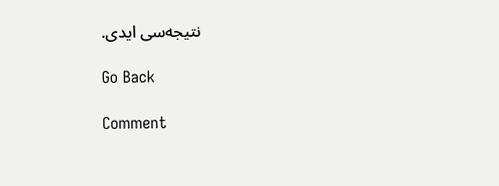نتیجه‌سی ایدی.

Go Back

Comment